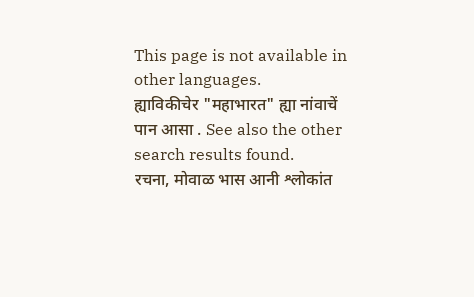This page is not available in other languages.
ह्याविकीचेर "महाभारत" ह्या नांवाचें पान आसा . See also the other search results found.
रचना, मोवाळ भास आनी श्लोकांत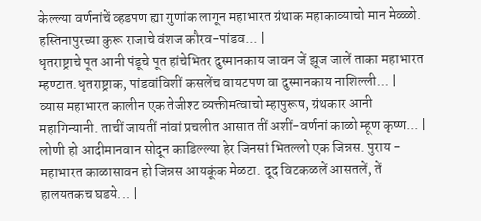केल्ल्या वर्णनांचें व्हडपण ह्या गुणांक लागून महाभारत ग्रंथाक महाकाव्याचो मान मेळ्ळो. हस्तिनापुरच्या कुरू राजाचे वंशज कौरव-पांडव... |
धृतराष्ट्राचे पूत आनी पंडूचे पूत हांचेभितर दुस्मानकाय जावन जें झूज जालें ताका महाभारत म्हण्टात.धृतराष्ट्राक, पांडवांविशीं कसलेंच वायटपण वा दुस्मानकाय नाशिल्ली... |
व्यास महाभारत कालीन एक तेजीश्ट व्यक्तीमत्वाचो म्हापुरूष, ग्रंथकार आनी महागिन्यानी. ताचीं जायतीं नांवां प्रचलीत आसात तीं अशीं-वर्णनां काळो म्हूण कृष्ण... |
लोणी हो आदीमानवान सोदून काडिल्ल्या हेर जिनसां भितल्लो एक जिन्नस. पुराय - महाभारत काळासावन हो जिन्नस आयकूंक मेळटा. दूद विटकळलें आसतलें, तें हालयतकच घडये... |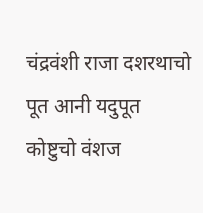चंद्रवंशी राजा दशरथाचो पूत आनी यदुपूत कोष्टुचो वंशज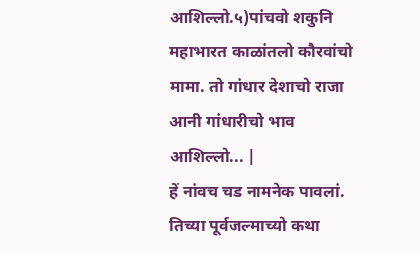आशिल्लो.५)पांचवो शकुनि महाभारत काळांतलो कौरवांचो मामा. तो गांधार देशाचो राजा आनी गांधारीचो भाव आशिल्लो... |
हें नांवच चड नामनेक पावलां. तिच्या पूर्वजल्माच्यो कथा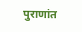पुराणांत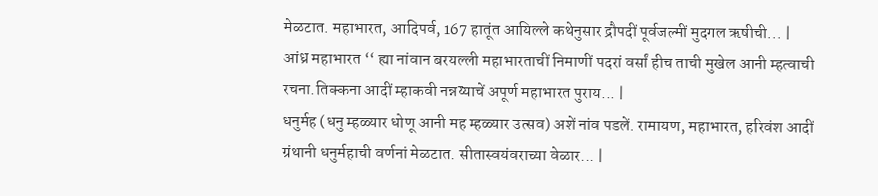मेळटात. महाभारत, आदिपर्व, 167 हातूंत आयिल्ले कथेनुसार द्रौपदीं पूर्वजल्मीं मुदगल ऋषीची... |
आंध्र महाभारत ‘‘ ह्या नांवान बरयल्ली महाभारताचीं निमाणीं पदरां वर्सां हीच ताची मुखेल आनी म्हत्वाची रचना.तिक्कना आदीं म्हाकवी नन्नय्याचें अपूर्ण महाभारत पुराय... |
धनुर्मह (धनु म्हळ्यार धोणू आनी मह म्हळ्यार उत्सव) अशें नांव पडलें. रामायण, महाभारत, हरिवंश आदीं ग्रंथानी धनुर्महाची वर्णनां मेळटात. सीतास्वयंवराच्या वेळार... |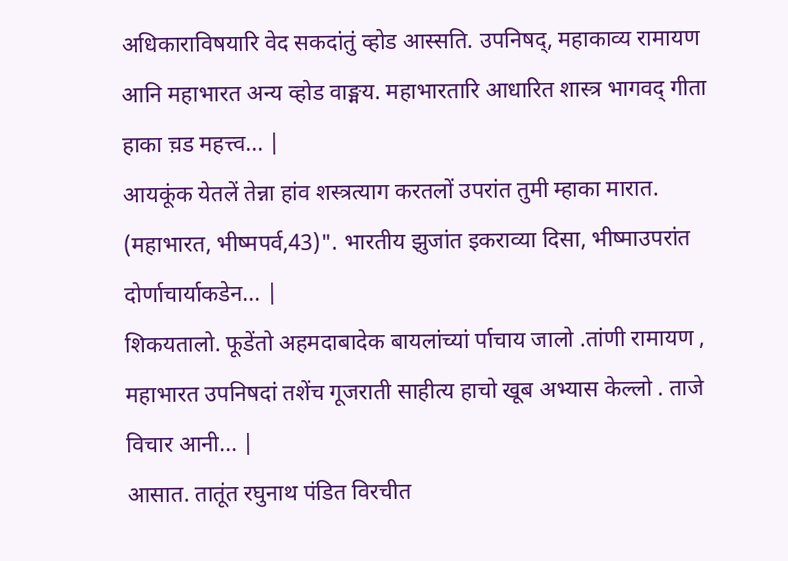अधिकाराविषयारि वेद सकदांतुं व्होड आस्सति. उपनिषद्, महाकाव्य रामायण आनि महाभारत अन्य व्होड वाङ्मय. महाभारतारि आधारित शास्त्र भागवद् गीता हाका च़ड महत्त्व... |
आयकूंक येतलें तेन्ना हांव शस्त्रत्याग करतलों उपरांत तुमी म्हाका मारात. (महाभारत, भीष्मपर्व,43)". भारतीय झुजांत इकराव्या दिसा, भीष्माउपरांत दोर्णाचार्याकडेन... |
शिकयतालो. फूडेंतो अहमदाबादेक बायलांच्यां र्पाचाय जालो .तांणी रामायण , महाभारत उपनिषदां तशेंच गूजराती साहीत्य हाचो खूब अभ्यास केल्लो . ताजे विचार आनी... |
आसात. तातूंत रघुनाथ पंडित विरचीत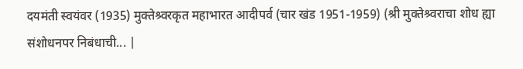दयमंती स्वयंवर (1935) मुक्तेश्र्वरकृत महाभारत आदीपर्व (चार खंड 1951-1959) (श्री मुक्तेश्र्वराचा शोध ह्या संशोधनपर निबंधाची... |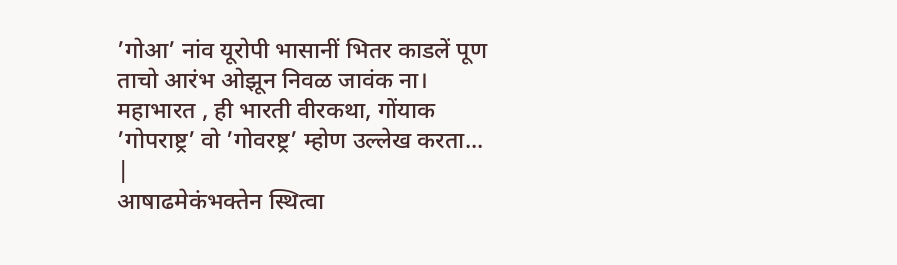’गोआ’ नांव यूरोपी भासानीं भितर काडलें पूण ताचो आरंभ ओझून निवळ जावंक ना। महाभारत , ही भारती वीरकथा, गोंयाक ’गोपराष्ट्र’ वो ’गोवरष्ट्र’ म्होण उल्लेख करता... |
आषाढमेकंभक्तेन स्थित्वा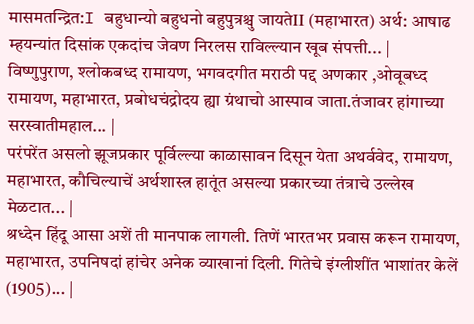मासमतन्द्रित:I बहुधान्यो बहुधनो बहुपुत्रश्चु जायतेII (महाभारत) अर्थ: आषाढ म्हयन्यांत दिसांक एकदांच जेवण निरलस राविल्ल्यान खूब संपत्ती... |
विष्णुपुराण, श्लोकबध्द रामायण, भगवदगीत मराठी पद्द अणकार ,ओवूबध्द रामायण, महाभारत, प्रबोधचंद्रोदय ह्या ग्रंथाचो आस्पाव जाता.तंजावर हांगाच्या सरस्वातीमहाल... |
परंपरेंत असलो झूजप्रकार पूर्विल्ल्या काळासावन दिसून येता अथर्ववेद, रामायण, महाभारत, कौचिल्याचें अर्थशास्त्र हातूंत असल्या प्रकारच्या तंत्राचे उल्लेख मेळटात... |
श्रध्देन हिंदू आसा अशें ती मानपाक लागली. तिणें भारतभर प्रवास करून रामायण, महाभारत, उपनिषदां हांचेर अनेक व्याखानां दिली. गितेचे इंग्लीशींत भाशांतर केलें (1905)... |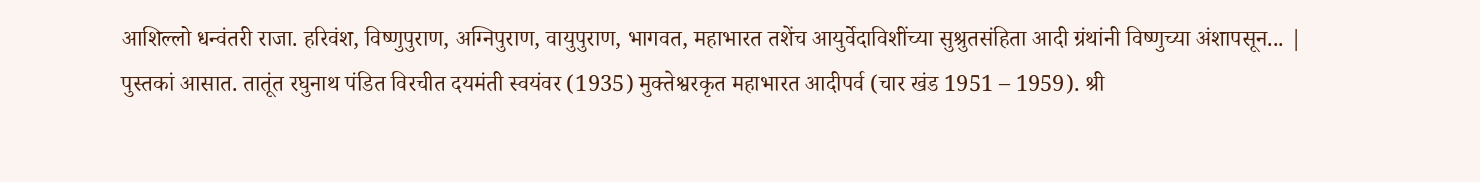आशिल्लो धन्वंतरी राजा. हरिवंश, विष्णुपुराण, अग्निपुराण, वायुपुराण, भागवत, महाभारत तशेंच आयुर्वेदाविशींच्या सुश्रुतसंहिता आदी ग्रंथांनी विष्णुच्या अंशापसून... |
पुस्तकां आसात. तातूंत रघुनाथ पंडित विरचीत दयमंती स्वयंवर (1935) मुक्तेश्वरकृत महाभारत आदीपर्व (चार खंड 1951 – 1959). श्री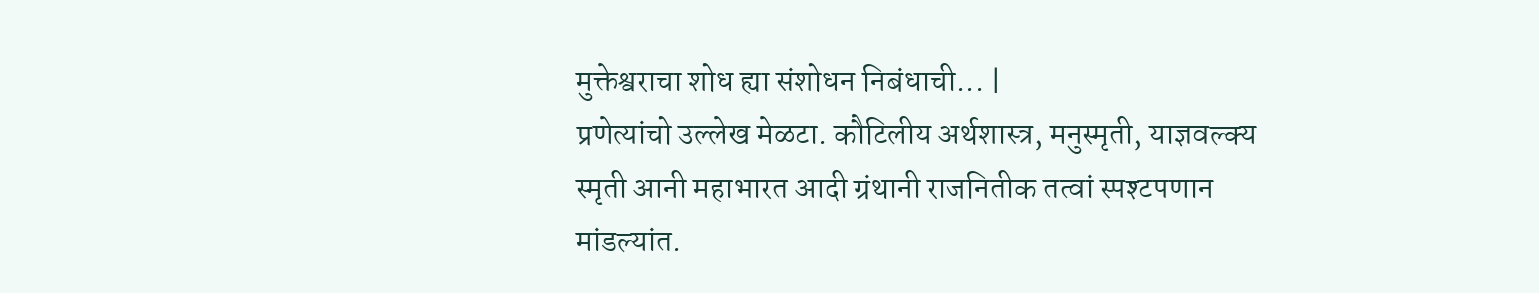मुक्तेश्वराचा शोध ह्या संशोधन निबंधाची... |
प्रणेत्यांचो उल्लेख मेळटा. कौटिलीय अर्थशास्त्र, मनुस्मृती, याज्ञवल्क्य स्मृती आनी महाभारत आदी ग्रंथानी राजनितीक तत्वां स्पश्टपणान मांडल्यांत.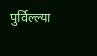पुर्विल्ल्या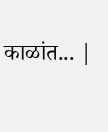काळांत... |